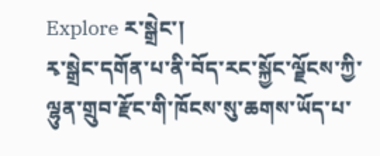Explore ར་སྒྲེང་།
རྭ་སྒྲེང་དགོན་པ་ནི་བོད་རང་སྐྱོང་ལྗོངས་ཀྱི་ལྷུན་གྲུབ་རྫོང་གི་ཁོངས་སུ་ཆགས་ཡོད་པ་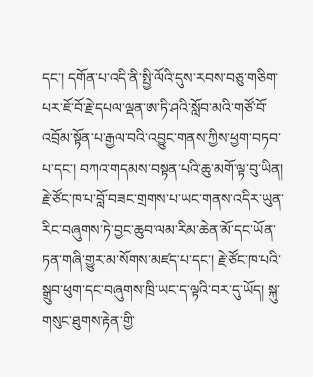དང་། དགོན་པ་འདི་ནི་སྤྱི་ལོའི་དུས་རབས་བཅུ་གཅིག་པར་ཇོ་བོ་རྗེ་དཔལ་ལྡན་ཨ་ཏི་ཤའི་སློབ་མའི་གཙོ་བོ་འབྲོམ་སྟོན་པ་རྒྱལ་བའི་འབྱུང་གནས་ཀྱིས་ཕྱག་བཏབ་པ་དང་། བཀའ་གདམས་བསྟན་པའི་ཆུ་མགོ་ལྟ་བུ་ཡིན། རྗེ་ཙོང་ཁ་པ་བློ་བཟང་གྲགས་པ་ཡང་གནས་འདིར་ཡུན་རིང་བཞུགས་ཏེ་བྱང་ཆུབ་ལམ་རིམ་ཆེན་མོ་དང་ཡོན་ཏན་གཞི་གྱུར་མ་སོགས་མཛད་པ་དང་། རྗེ་ཙོང་ཁ་པའི་སྒྲུབ་ཕུག་དང་བཞུགས་ཁྲི་ཡང་ད་ལྟའི་བར་དུ་ཡོད། སྐུ་གསུང་ཐུགས་རྟེན་གྱི་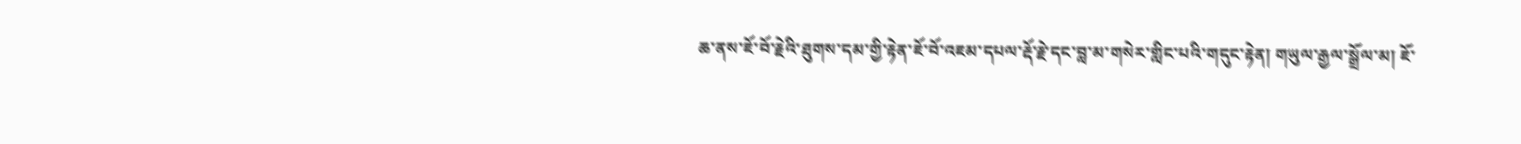ཆ་ནས་ཇོ་བོ་རྗེའི་ཐུགས་དམ་གྱི་རྟེན་ཇོ་བོ་འཇམ་དཔལ་རྡོ་རྗེ་དང་བླ་མ་གསེར་གླིང་པའི་གདུང་རྟེན། གཡུལ་རྒྱལ་སྒྲོལ་མ། ཇོ་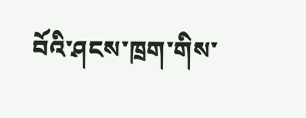བོའི་ཤངས་ཁྲག་གིས་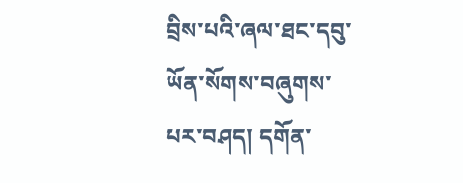བྲིས་པའི་ཞལ་ཐང་དབུ་ཡོན་སོགས་བཞུགས་པར་བཤད། དགོན་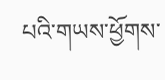པའི་གཡས་ཕྱོགས་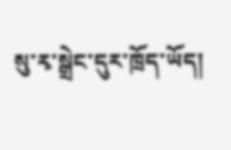སུ་རྭ་སྒྲེང་དུར་ཁྲོད་ཡོད།